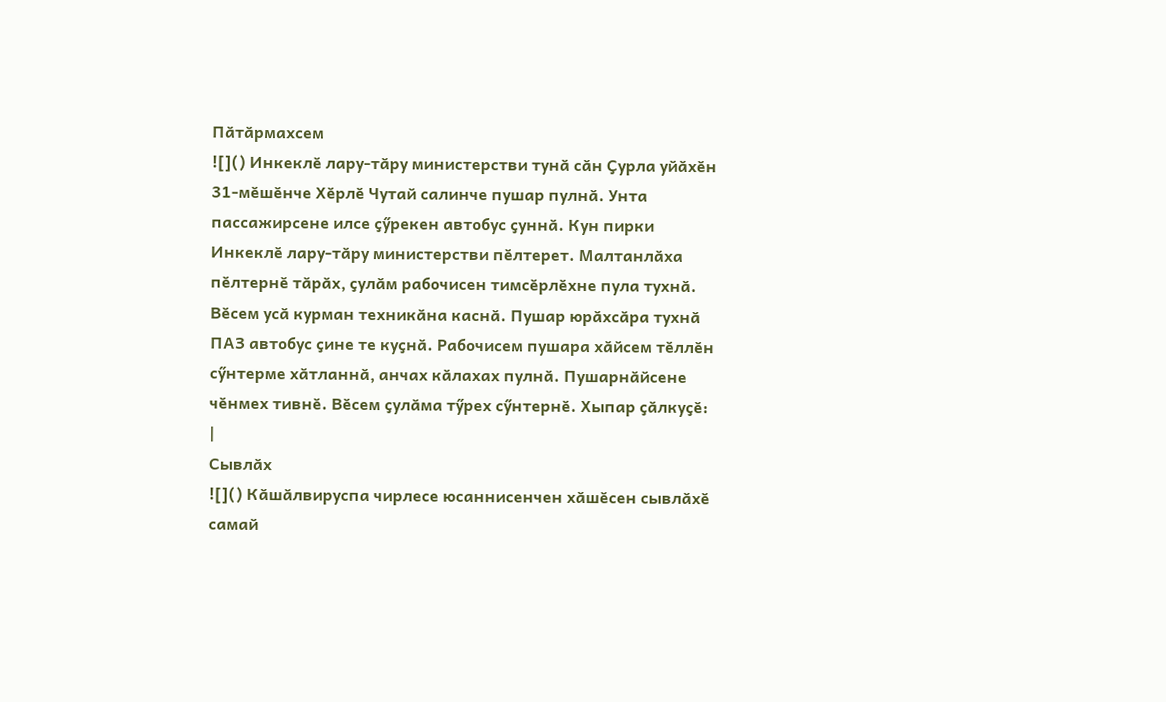Пӑтӑрмахсем
![]() Инкеклӗ лару-тӑру министерстви тунӑ сӑн Ҫурла уйӑхӗн 31-мӗшӗнче Хӗрлӗ Чутай салинче пушар пулнӑ. Унта пассажирсене илсе ҫӳрекен автобус ҫуннӑ. Кун пирки Инкеклӗ лару-тӑру министерстви пӗлтерет. Малтанлӑха пӗлтернӗ тӑрӑх, ҫулӑм рабочисен тимсӗрлӗхне пула тухнӑ. Вӗсем усӑ курман техникӑна каснӑ. Пушар юрӑхсӑра тухнӑ ПАЗ автобус ҫине те куҫнӑ. Рабочисем пушара хӑйсем тӗллӗн сӳнтерме хӑтланнӑ, анчах кӑлахах пулнӑ. Пушарнӑйсене чӗнмех тивнӗ. Вӗсем ҫулӑма тӳрех сӳнтернӗ. Хыпар ҫӑлкуҫӗ:
|
Сывлӑх
![]() Кӑшӑлвируспа чирлесе юсаннисенчен хӑшӗсен сывлӑхӗ самай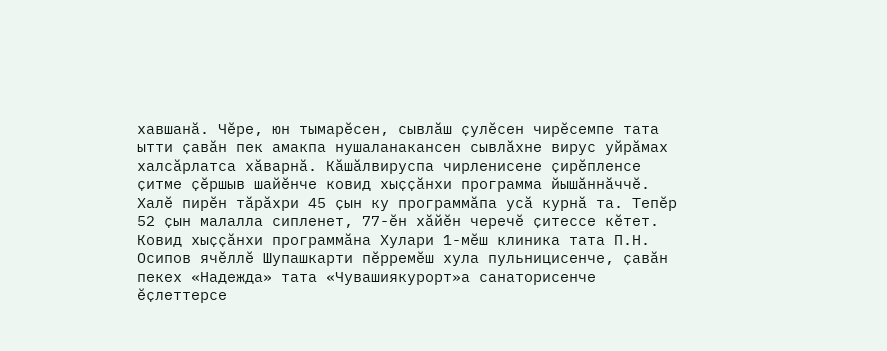хавшанӑ. Чӗре, юн тымарӗсен, сывлӑш ҫулӗсен чирӗсемпе тата ытти ҫавӑн пек амакпа нушаланакансен сывлӑхне вирус уйрӑмах халсӑрлатса хӑварнӑ. Кӑшӑлвируспа чирленисене ҫирӗпленсе ҫитме ҫӗршыв шайӗнче ковид хыҫҫӑнхи программа йышӑннӑччӗ. Халӗ пирӗн тӑрӑхри 45 ҫын ку программӑпа усӑ курнӑ та. Тепӗр 52 ҫын малалла сипленет, 77-ӗн хӑйӗн черечӗ ҫитессе кӗтет. Ковид хыҫҫӑнхи программӑна Хулари 1-мӗш клиника тата П.Н. Осипов ячӗллӗ Шупашкарти пӗрремӗш хула пульницисенче, ҫавӑн пекех «Надежда» тата «Чувашиякурорт»а санаторисенче ӗҫлеттерсе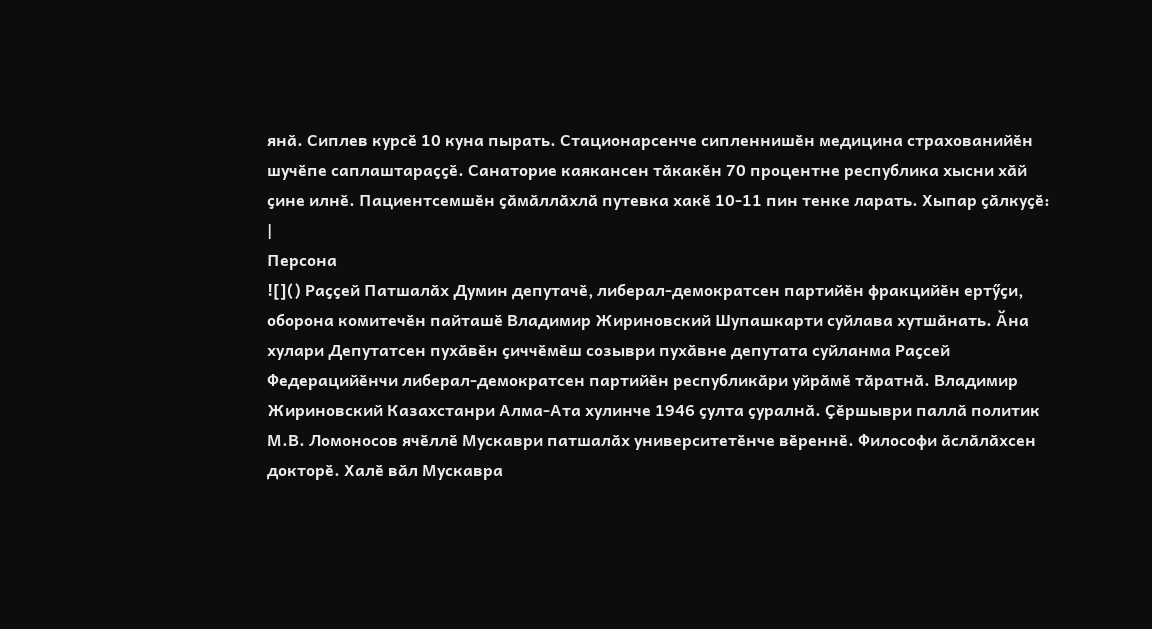янӑ. Сиплев курсӗ 10 куна пырать. Стационарсенче сипленнишӗн медицина страхованийӗн шучӗпе саплаштараҫҫӗ. Санаторие каякансен тӑкакӗн 70 процентне республика хысни хӑй ҫине илнӗ. Пациентсемшӗн ҫӑмӑллӑхлӑ путевка хакӗ 10-11 пин тенке ларать. Хыпар ҫӑлкуҫӗ:
|
Персона
![]() Раҫҫей Патшалӑх Думин депутачӗ, либерал-демократсен партийӗн фракцийӗн ертӳҫи, оборона комитечӗн пайташӗ Владимир Жириновский Шупашкарти суйлава хутшӑнать. Ӑна хулари Депутатсен пухӑвӗн ҫиччӗмӗш созыври пухӑвне депутата суйланма Раҫсей Федерацийӗнчи либерал-демократсен партийӗн республикӑри уйрӑмӗ тӑратнӑ. Владимир Жириновский Казахстанри Алма-Ата хулинче 1946 ҫулта ҫуралнӑ. Ҫӗршыври паллӑ политик М.В. Ломоносов ячӗллӗ Мускаври патшалӑх университетӗнче вӗреннӗ. Философи ӑслӑлӑхсен докторӗ. Халӗ вӑл Мускавра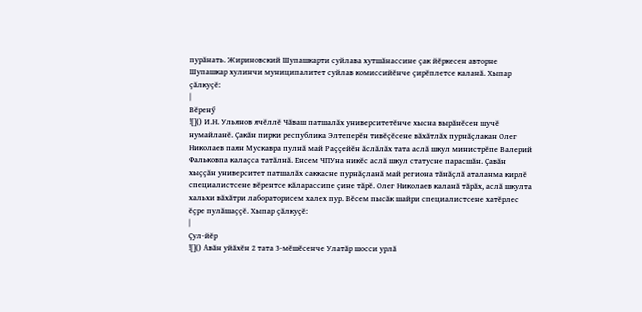пурӑнать. Жириновский Шупашкарти суйлава хутшӑнассине ҫак йӗркесен авторне Шупашкар хулинчи муниципалитет суйлав комиссийӗнче ҫирӗплетсе каланӑ. Хыпар ҫӑлкуҫӗ:
|
Вӗренӳ
![]() И.Н. Ульянов ячӗллӗ Чӑваш патшалӑх университетӗнче хысна вырӑнӗсен шучӗ нумайланӗ. Ҫакӑн пирки республика Элтеперӗн тивӗҫӗсене вӑхӑтлӑх пурнӑҫлакан Олег Николаев паян Мускавра пулнӑ май Раҫҫейӗн ӑслӑлӑх тата аслӑ шкул министрӗпе Валерий Фальковпа калаҫса татӑлнӑ. Енсем ЧПУна никӗс аслӑ шкул статусне парасшӑн. Ҫавӑн хыҫҫӑн университет патшалӑх саккасне пурнӑҫланӑ май региона тӑнӑҫлӑ аталанма кирлӗ специалистсене вӗрентсе кӑларассипе ҫине тӑрӗ. Олег Николаев каланӑ тӑрӑх, аслӑ шкулта хальхи вӑхӑтри лабораторисем халех пур. Вӗсем пысӑк шайри специалистсене хатӗрлес ӗҫре пулӑшаҫҫӗ. Хыпар ҫӑлкуҫӗ:
|
Ҫул-йӗр
![]() Авӑн уйӑхӗн 2 тата 3-мӗшӗсенче Улатӑр шосси урлӑ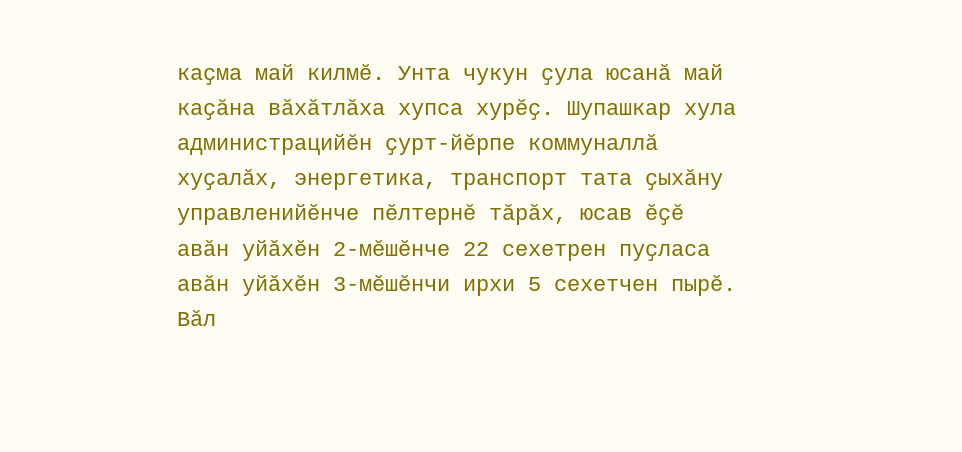каҫма май килмӗ. Унта чукун ҫула юсанӑ май каҫӑна вӑхӑтлӑха хупса хурӗҫ. Шупашкар хула администрацийӗн ҫурт-йӗрпе коммуналлӑ хуҫалӑх, энергетика, транспорт тата ҫыхӑну управленийӗнче пӗлтернӗ тӑрӑх, юсав ӗҫӗ авӑн уйӑхӗн 2-мӗшӗнче 22 сехетрен пуҫласа авӑн уйӑхӗн 3-мӗшӗнчи ирхи 5 сехетчен пырӗ. Вӑл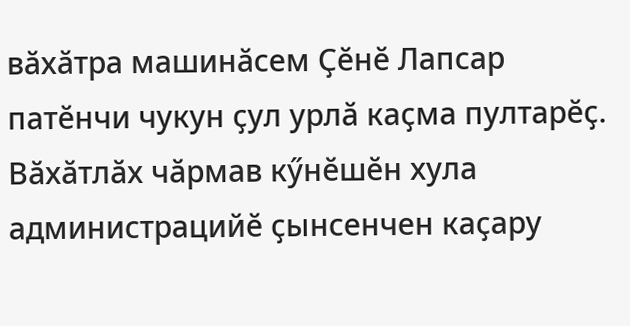вӑхӑтра машинӑсем Ҫӗнӗ Лапсар патӗнчи чукун ҫул урлӑ каҫма пултарӗҫ. Вӑхӑтлӑх чӑрмав кӳнӗшӗн хула администрацийӗ ҫынсенчен каҫару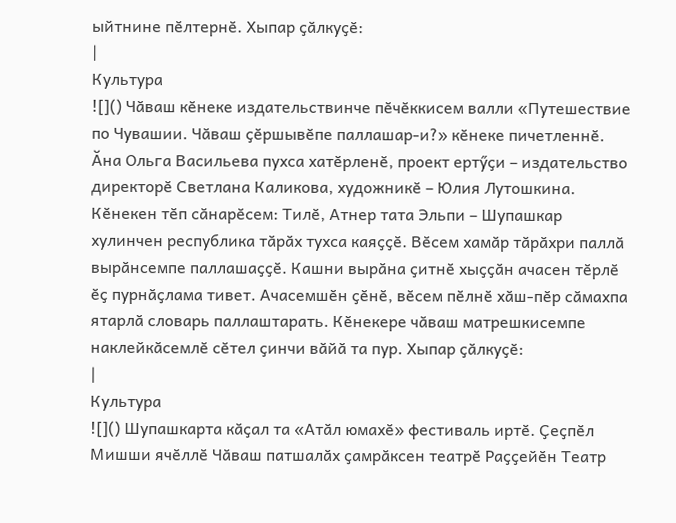ыйтнине пӗлтернӗ. Хыпар ҫӑлкуҫӗ:
|
Культура
![]() Чӑваш кӗнеке издательствинче пӗчӗккисем валли «Путешествие по Чувашии. Чӑваш ҫӗршывӗпе паллашар-и?» кӗнеке пичетленнӗ. Ӑна Ольга Васильева пухса хатӗрленӗ, проект ертӳҫи – издательство директорӗ Светлана Каликова, художникӗ – Юлия Лутошкина. Кӗнекен тӗп сӑнарӗсем: Тилӗ, Атнер тата Эльпи – Шупашкар хулинчен республика тӑрӑх тухса каяҫҫӗ. Вӗсем хамӑр тӑрӑхри паллӑ вырӑнсемпе паллашаҫҫӗ. Кашни вырӑна ҫитнӗ хыҫҫӑн ачасен тӗрлӗ ӗҫ пурнӑҫлама тивет. Ачасемшӗн ҫӗнӗ, вӗсем пӗлнӗ хӑш-пӗр сӑмахпа ятарлӑ словарь паллаштарать. Кӗнекере чӑваш матрешкисемпе наклейкӑсемлӗ сӗтел ҫинчи вӑйӑ та пур. Хыпар ҫӑлкуҫӗ:
|
Культура
![]() Шупашкарта кӑҫал та «Атӑл юмахӗ» фестиваль иртӗ. Ҫеҫпӗл Мишши ячӗллӗ Чӑваш патшалӑх ҫамрӑксен театрӗ Раҫҫейӗн Театр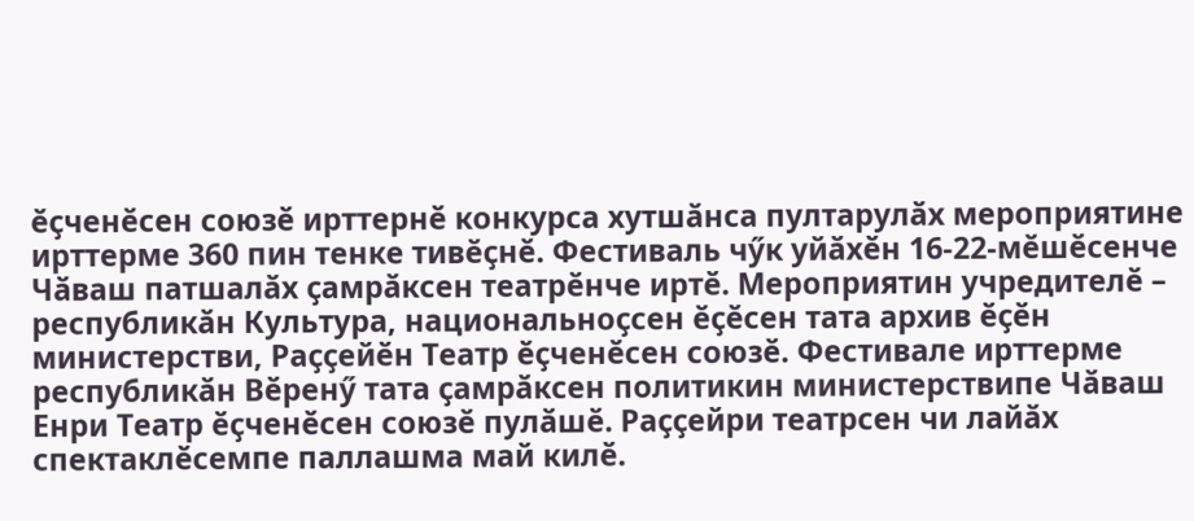ӗҫченӗсен союзӗ ирттернӗ конкурса хутшӑнса пултарулӑх мероприятине ирттерме 360 пин тенке тивӗҫнӗ. Фестиваль чӳк уйӑхӗн 16-22-мӗшӗсенче Чӑваш патшалӑх ҫамрӑксен театрӗнче иртӗ. Мероприятин учредителӗ – республикӑн Культура, национальноҫсен ӗҫӗсен тата архив ӗҫӗн министерстви, Раҫҫейӗн Театр ӗҫченӗсен союзӗ. Фестивале ирттерме республикӑн Вӗренӳ тата ҫамрӑксен политикин министерствипе Чӑваш Енри Театр ӗҫченӗсен союзӗ пулӑшӗ. Раҫҫейри театрсен чи лайӑх спектаклӗсемпе паллашма май килӗ.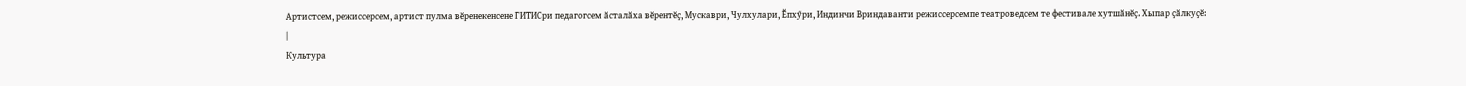Артистсем, режиссерсем, артист пулма вӗренекенсене ГИТИСри педагогсем ӑсталӑха вӗрентӗҫ, Мускаври, Чулхулари, Ӗпхӳри, Индинчи Вриндаванти режиссерсемпе театроведсем те фестивале хутшӑнӗҫ. Хыпар ҫӑлкуҫӗ:
|
Культура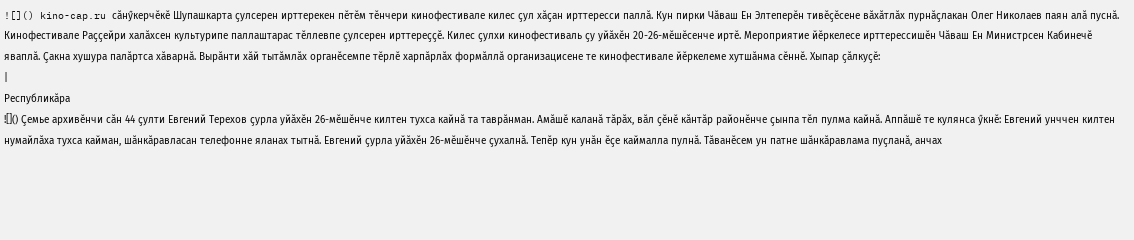![]() kino-cap.ru сӑнӳкерчӗкӗ Шупашкарта ҫулсерен ирттерекен пӗтӗм тӗнчери кинофестивале килес ҫул хӑҫан ирттересси паллӑ. Кун пирки Чӑваш Ен Элтеперӗн тивӗҫӗсене вӑхӑтлӑх пурнӑҫлакан Олег Николаев паян алӑ пуснӑ. Кинофестивале Раҫҫейри халӑхсен культурипе паллаштарас тӗллевпе ҫулсерен ирттереҫҫӗ. Килес ҫулхи кинофестиваль ҫу уйӑхӗн 20-26-мӗшӗсенче иртӗ. Мероприятие йӗркелесе ирттерессишӗн Чӑваш Ен Министрсен Кабинечӗ яваплӑ. Ҫакна хушура палӑртса хӑварнӑ. Вырӑнти хӑй тытӑмлӑх органӗсемпе тӗрлӗ харпӑрлӑх формӑллӑ организацисене те кинофестивале йӗркелеме хутшӑнма сӗннӗ. Хыпар ҫӑлкуҫӗ:
|
Республикӑра
![]() Ҫемье архивӗнчи сӑн 44 ҫулти Евгений Терехов ҫурла уйӑхӗн 26-мӗшӗнче килтен тухса кайнӑ та таврӑнман. Амӑшӗ каланӑ тӑрӑх, вӑл ҫӗнӗ кӑнтӑр районӗнче ҫынпа тӗл пулма кайнӑ. Аппӑшӗ те кулянса ӳкнӗ: Евгений унччен килтен нумайлӑха тухса кайман, шӑнкӑравласан телефонне яланах тытнӑ. Евгений ҫурла уйӑхӗн 26-мӗшӗнче ҫухалнӑ. Тепӗр кун унӑн ӗҫе каймалла пулнӑ. Тӑванӗсем ун патне шӑнкӑравлама пуҫланӑ, анчах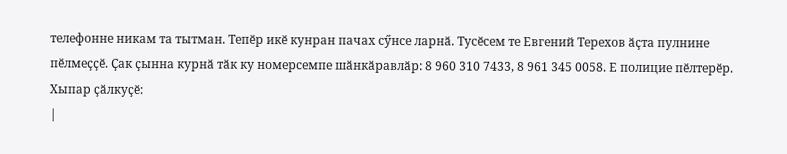телефонне никам та тытман. Тепӗр икӗ кунран пачах сӳнсе ларнӑ. Тусӗсем те Евгений Терехов ӑҫта пулнине пӗлмеҫҫӗ. Ҫак ҫынна курнӑ тӑк ку номерсемпе шӑнкӑравлӑр: 8 960 310 7433, 8 961 345 0058. Е полицие пӗлтерӗр. Хыпар ҫӑлкуҫӗ:
|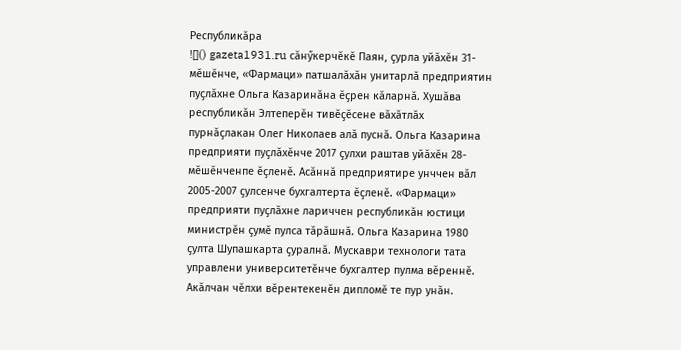Республикӑра
![]() gazeta1931.ru сӑнӳкерчӗкӗ Паян, ҫурла уйӑхӗн 31-мӗшӗнче, «Фармаци» патшалӑхӑн унитарлӑ предприятин пуҫлӑхне Ольга Казаринӑна ӗҫрен кӑларнӑ. Хушӑва республикӑн Элтеперӗн тивӗҫӗсене вӑхӑтлӑх пурнӑҫлакан Олег Николаев алӑ пуснӑ. Ольга Казарина предприяти пуҫлӑхӗнче 2017 ҫулхи раштав уйӑхӗн 28-мӗшӗнченпе ӗҫленӗ. Асӑннӑ предприятире унччен вӑл 2005-2007 ҫулсенче бухгалтерта ӗҫленӗ. «Фармаци» предприяти пуҫлӑхне лариччен республикӑн юстици министрӗн ҫумӗ пулса тӑрӑшнӑ. Ольга Казарина 1980 ҫулта Шупашкарта ҫуралнӑ. Мускаври технологи тата управлени университетӗнче бухгалтер пулма вӗреннӗ. Акӑлчан чӗлхи вӗрентекенӗн дипломӗ те пур унӑн.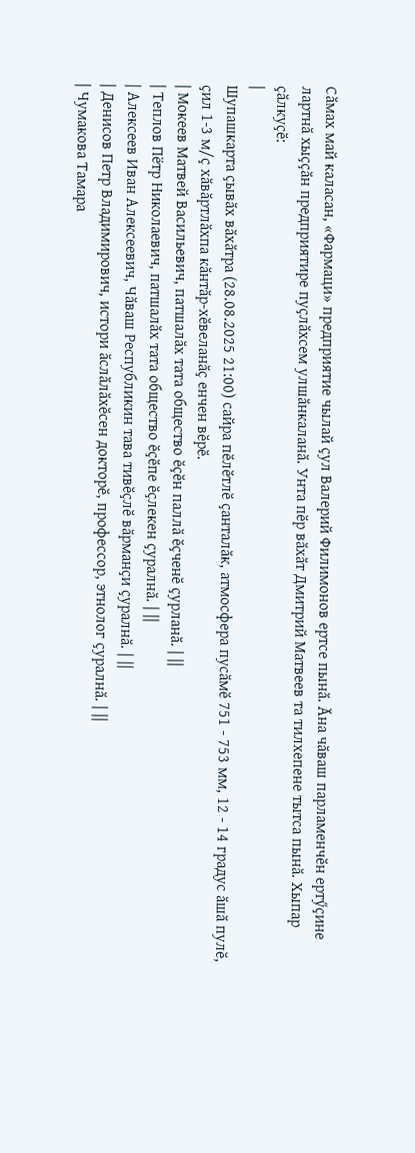Сӑмах май каласан, «Фармаци» предприятие чылай ҫул Валерий Филимонов ертсе пынӑ. Ӑна чӑваш парламенчӗн ертӳҫине лартнӑ хыҫҫӑн предприятире пуҫлӑхсем улшӑнкаланӑ. Унта пӗр вӑхӑт Дмитрий Матвеев та тилхепене тытса пынӑ. Хыпар ҫӑлкуҫӗ:
|
Шупашкарта ҫывӑх вӑхӑтра (28.08.2025 21:00) сайра пӗлӗтлӗ ҫанталӑк, атмосфера пусӑмӗ 751 - 753 мм, 12 - 14 градус ӑшӑ пулӗ, ҫил 1-3 м/ҫ хӑвӑртлӑхпа кӑнтӑр-хӗвеланӑҫ енчен вӗрӗ.
| Мокеев Матвей Васильевич, патшалӑх тата общество ӗҫӗн паллӑ ӗҫченӗ ҫурланӑ. | ||
| Теплов Пётр Николаевич, патшалӑх тата общество ӗҫӗпе ӗҫлекен ҫуралнӑ. | ||
| Алексеев Иван Алексеевич, Чӑваш Республикин тава тивӗҫлӗ вӑрманҫи ҫуралнӑ. | ||
| Денисов Петр Владимирович, истори ӑслӑлӑхӗсен докторӗ, профессор, этнолог ҫуралнӑ. | ||
| Чумакова Тамара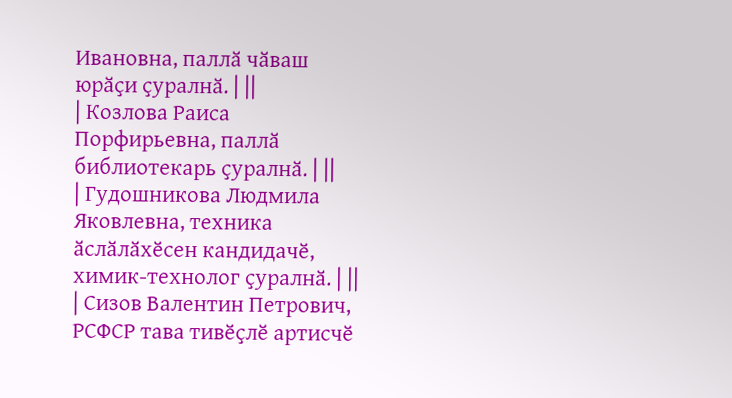Ивановна, паллӑ чӑваш юрӑҫи ҫуралнӑ. | ||
| Козлова Раиса Порфирьевна, паллӑ библиотекарь ҫуралнӑ. | ||
| Гудошникова Людмила Яковлевна, техника ӑслӑлӑхӗсен кандидачӗ, химик-технолог ҫуралнӑ. | ||
| Сизов Валентин Петрович, РСФСР тава тивӗҫлӗ артисчӗ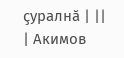ҫуралнӑ | ||
| Акимов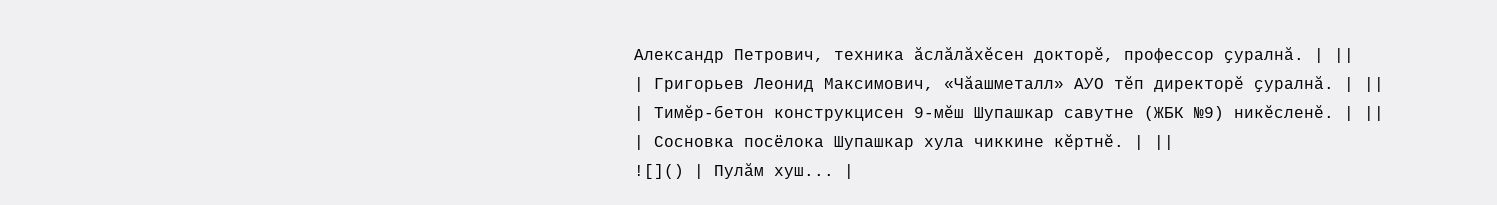Александр Петрович, техника ӑслӑлӑхӗсен докторӗ, профессор ҫуралнӑ. | ||
| Григорьев Леонид Максимович, «Чӑашметалл» АУО тӗп директорӗ ҫуралнӑ. | ||
| Тимӗр-бетон конструкцисен 9-мӗш Шупашкар савутне (ЖБК №9) никӗсленӗ. | ||
| Сосновка посёлока Шупашкар хула чиккине кӗртнӗ. | ||
![]() | Пулӑм хуш... |